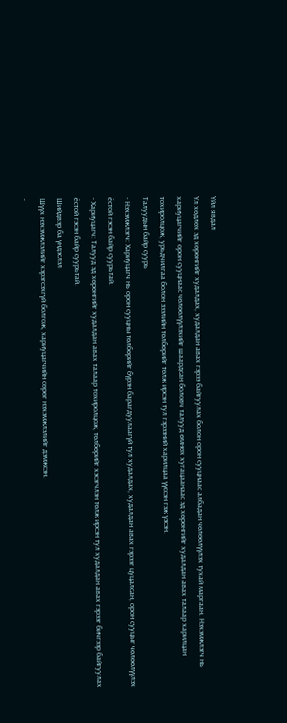Үйл явдал
Үл хөдлөх эд хөрөнгийг худалдах, худалдан авах гэрээ байгуулах болон орон сууцнаас албадан чөлөөлүүлэх тухай маргаан. Нэхэмжлэгч нь хариуцагчийг орон сууцнаас чөлөөлүүлэхийг шаардсан боловч талууд өмнөх хугацаанаас эд хөрөнгийг худалдан авах талаар харилцан тохиролцож, урьдчилгаа болон зээлийн төлбөрийг төлж ирсэн тул гэрээний харилцаа үүссэн гэж үзсэн.
Талуудын байр суурь
- Нэхэмжлэгч: Хариуцагч нь орон сууцны төлбөрийг бүрэн барагдуулаагүй тул худалдах, худалдан авах гэрээг цуцалсан, орон сууцыг чөлөөлүүлэх ёстой гэсэн байр суурьтай.
- Хариуцагч: Талууд эд хөрөнгийг худалдан авах талаар тохиролцож, төлбөрийг хэсэгчлэн төлж ирсэн тул худалдан авах гэрээг бичгээр байгуулах ёстой гэсэн байр суурьтай.
Шийдвэр ба үндэслэл
Шүүх нэхэмжлэлийг хэрэгсэхгүй болгож, хариуцагчийн сөрөг нэхэмжлэлийг дэмжсэн.
-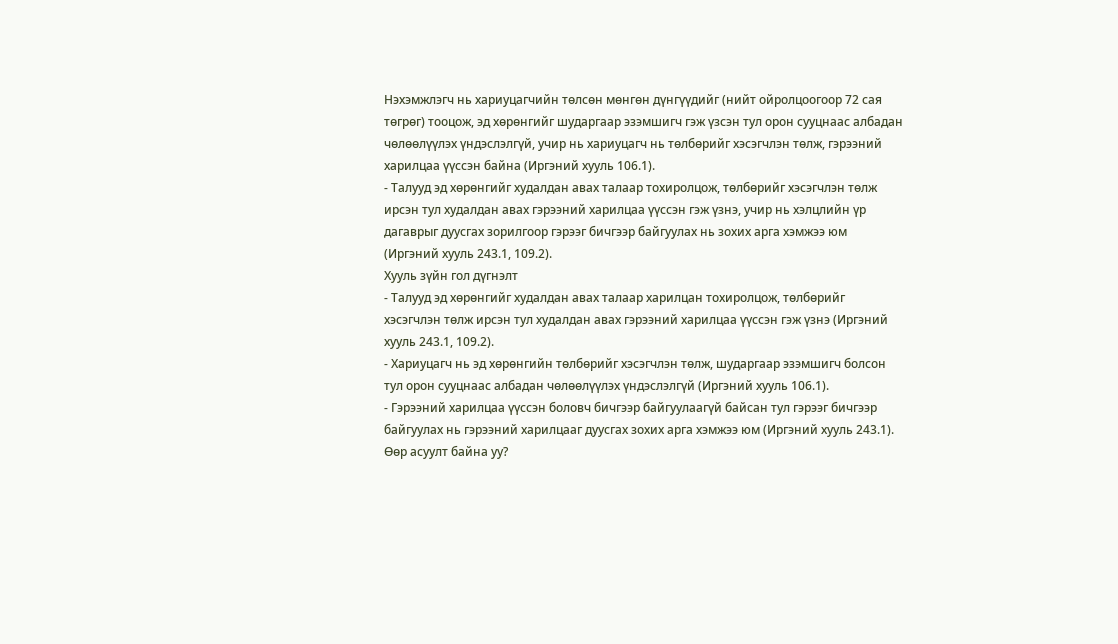Нэхэмжлэгч нь хариуцагчийн төлсөн мөнгөн дүнгүүдийг (нийт ойролцоогоор 72 сая төгрөг) тооцож, эд хөрөнгийг шударгаар эзэмшигч гэж үзсэн тул орон сууцнаас албадан чөлөөлүүлэх үндэслэлгүй, учир нь хариуцагч нь төлбөрийг хэсэгчлэн төлж, гэрээний харилцаа үүссэн байна (Иргэний хууль 106.1).
- Талууд эд хөрөнгийг худалдан авах талаар тохиролцож, төлбөрийг хэсэгчлэн төлж ирсэн тул худалдан авах гэрээний харилцаа үүссэн гэж үзнэ, учир нь хэлцлийн үр дагаврыг дуусгах зорилгоор гэрээг бичгээр байгуулах нь зохих арга хэмжээ юм (Иргэний хууль 243.1, 109.2).
Хууль зүйн гол дүгнэлт
- Талууд эд хөрөнгийг худалдан авах талаар харилцан тохиролцож, төлбөрийг хэсэгчлэн төлж ирсэн тул худалдан авах гэрээний харилцаа үүссэн гэж үзнэ (Иргэний хууль 243.1, 109.2).
- Хариуцагч нь эд хөрөнгийн төлбөрийг хэсэгчлэн төлж, шударгаар эзэмшигч болсон тул орон сууцнаас албадан чөлөөлүүлэх үндэслэлгүй (Иргэний хууль 106.1).
- Гэрээний харилцаа үүссэн боловч бичгээр байгуулаагүй байсан тул гэрээг бичгээр байгуулах нь гэрээний харилцааг дуусгах зохих арга хэмжээ юм (Иргэний хууль 243.1).
Өөр асуулт байна уу?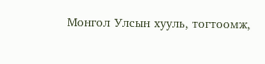Монгол Улсын хууль, тогтоомж,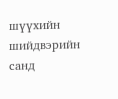шүүхийн шийдвэрийн санд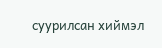суурилсан хиймэл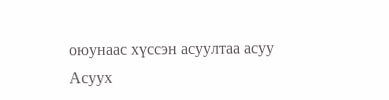оюунаас хүссэн асуултаа асуу
Асуух